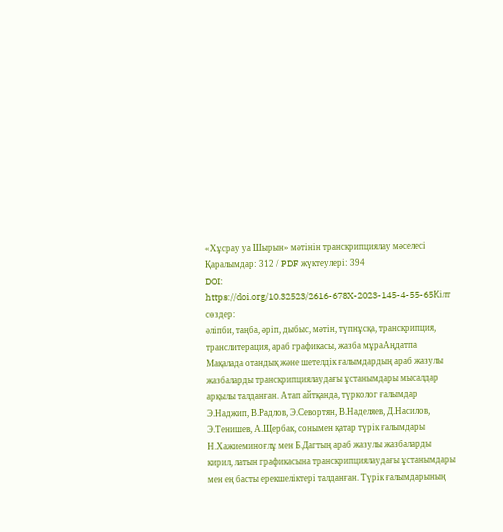«Хұсрау уа Шырын» мәтінін транскрипциялау мәселесі
Қаралымдар: 312 / PDF жүктеулері: 394
DOI:
https://doi.org/10.32523/2616-678X-2023-145-4-55-65Кілт сөздер:
әліпби, таңба, әріп, дыбыс, мәтін, түпнұсқа, транскрипция, транслитерация, араб графикасы, жазба мұраАңдатпа
Мақалада отандық және шетелдік ғалымдардың араб жазулы жазбаларды транскрипциялаудағы ұстанымдары мысалдар арқылы талданған. Атап айтқанда, түрколог ғалымдар Э.Наджип, В.Радлов, Э.Севортян, В.Наделяев, Д.Насилов, Э.Тенишев, А.Щербак, сонымен қатар түрік ғалымдары Н.Хажиеминоғлұ мен Б.Дагтың араб жазулы жазбаларды кирил, латын графикасына транскрипциялаудағы ұстанымдары мен ең басты ерекшеліктері талданған. Түрік ғалымдарының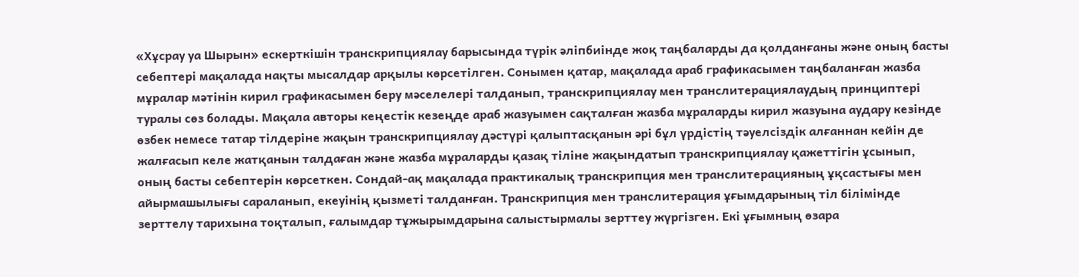«Хұсрау уа Шырын» ескерткішін транскрипциялау барысында түрік әліпбиінде жоқ таңбаларды да қолданғаны және оның басты себептері мақалада нақты мысалдар арқылы көрсетілген. Сонымен қатар, мақалада араб графикасымен таңбаланған жазба мұралар мәтінін кирил графикасымен беру мәселелері талданып, транскрипциялау мен транслитерациялаудың принциптері туралы сөз болады. Мақала авторы кеңестік кезеңде араб жазуымен сақталған жазба мұраларды кирил жазуына аудару кезінде өзбек немесе татар тілдеріне жақын транскрипциялау дәстүрі қалыптасқанын әрі бұл үрдістің тәуелсіздік алғаннан кейін де жалғасып келе жатқанын талдаған және жазба мұраларды қазақ тіліне жақындатып транскрипциялау қажеттігін ұсынып, оның басты себептерін көрсеткен. Сондай-ақ мақалада практикалық транскрипция мен транслитерацияның ұқсастығы мен айырмашылығы сараланып, екеуінің қызметі талданған. Транскрипция мен транслитерация ұғымдарының тіл білімінде зерттелу тарихына тоқталып, ғалымдар тұжырымдарына салыстырмалы зерттеу жүргізген. Екі ұғымның өзара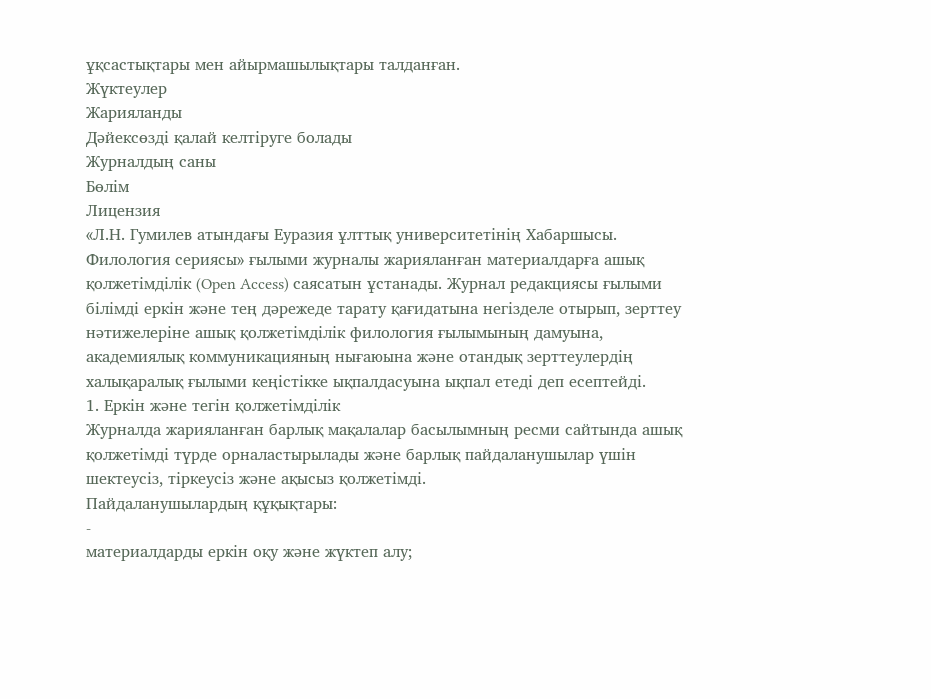ұқсастықтары мен айырмашылықтары талданған.
Жүктеулер
Жарияланды
Дәйексөзді қалай келтіруге болады
Журналдың саны
Бөлім
Лицензия
«Л.Н. Гумилев атындағы Еуразия ұлттық университетінің Хабаршысы. Филология сериясы» ғылыми журналы жарияланған материалдарға ашық қолжетімділік (Open Access) саясатын ұстанады. Журнал редакциясы ғылыми білімді еркін және тең дәрежеде тарату қағидатына негізделе отырып, зерттеу нәтижелеріне ашық қолжетімділік филология ғылымының дамуына, академиялық коммуникацияның нығаюына және отандық зерттеулердің халықаралық ғылыми кеңістікке ықпалдасуына ықпал етеді деп есептейді.
1. Еркін және тегін қолжетімділік
Журналда жарияланған барлық мақалалар басылымның ресми сайтында ашық қолжетімді түрде орналастырылады және барлық пайдаланушылар үшін шектеусіз, тіркеусіз және ақысыз қолжетімді.
Пайдаланушылардың құқықтары:
-
материалдарды еркін оқу және жүктеп алу;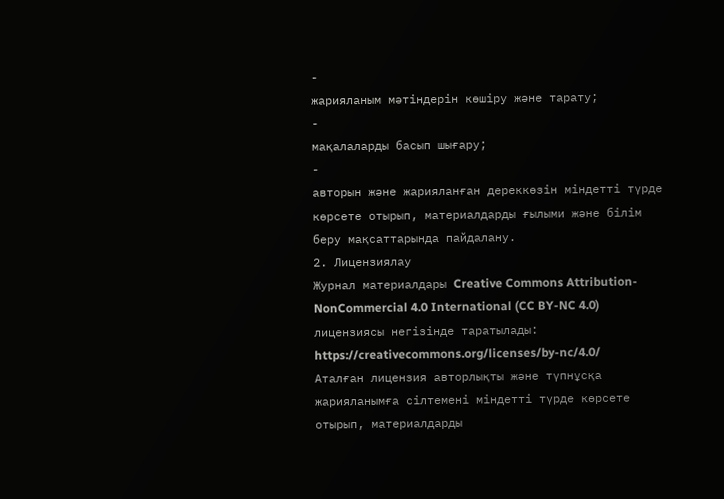-
жарияланым мәтіндерін көшіру және тарату;
-
мақалаларды басып шығару;
-
авторын және жарияланған дереккөзін міндетті түрде көрсете отырып, материалдарды ғылыми және білім беру мақсаттарында пайдалану.
2. Лицензиялау
Журнал материалдары Creative Commons Attribution-NonCommercial 4.0 International (CC BY-NC 4.0) лицензиясы негізінде таратылады:
https://creativecommons.org/licenses/by-nc/4.0/
Аталған лицензия авторлықты және түпнұсқа жарияланымға сілтемені міндетті түрде көрсете отырып, материалдарды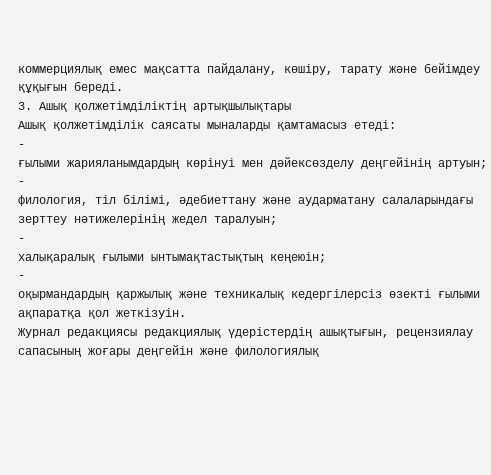коммерциялық емес мақсатта пайдалану, көшіру, тарату және бейімдеу құқығын береді.
3. Ашық қолжетімділіктің артықшылықтары
Ашық қолжетімділік саясаты мыналарды қамтамасыз етеді:
-
ғылыми жарияланымдардың көрінуі мен дәйексөзделу деңгейінің артуын;
-
филология, тіл білімі, әдебиеттану және аударматану салаларындағы зерттеу нәтижелерінің жедел таралуын;
-
халықаралық ғылыми ынтымақтастықтың кеңеюін;
-
оқырмандардың қаржылық және техникалық кедергілерсіз өзекті ғылыми ақпаратқа қол жеткізуін.
Журнал редакциясы редакциялық үдерістердің ашықтығын, рецензиялау сапасының жоғары деңгейін және филологиялық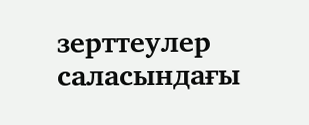зерттеулер саласындағы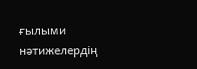ғылыми нәтижелердің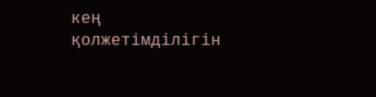кең қолжетімділігін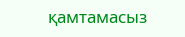қамтамасыз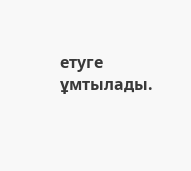етуге ұмтылады.